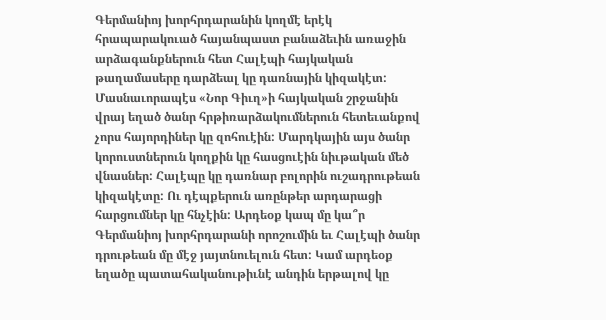Գերմանիոյ խորհրդարանին կողմէ երէկ հրապարակուած հայանպաստ բանաձեւին առաջին արձագանքներուն հետ Հալէպի հայկական թաղամասերը դարձեալ կը դառնային կիզակէտ: Մասնաւորապէս «Նոր Գիւղ»ի հայկական շրջանին վրայ եղած ծանր հրթիռարձակումներուն հետեւանքով չորս հայորդիներ կը զոհուէին: Մարդկային այս ծանր կորուստներուն կողքին կը հասցուէին նիւթական մեծ վնասներ: Հալէպը կը դառնար բոլորին ուշադրութեան կիզակէտը: Ու դէպքերուն առընթեր արդարացի հարցումներ կը հնչէին: Արդեօք կապ մը կա՞ր Գերմանիոյ խորհրդարանի որոշումին եւ Հալէպի ծանր դրութեան մը մէջ յայտնուելուն հետ: Կամ արդեօք եղածը պատահականութիւնէ անդին երթալով կը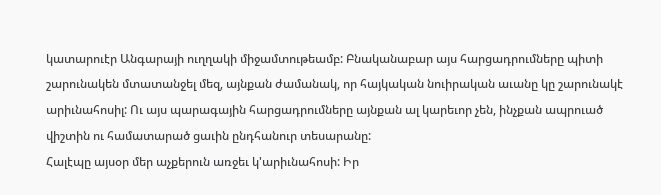կատարուէր Անգարայի ուղղակի միջամտութեամբ: Բնականաբար այս հարցադրումները պիտի շարունակեն մտատանջել մեզ, այնքան ժամանակ, որ հայկական նուիրական աւանը կը շարունակէ արիւնահոսիլ: Ու այս պարագային հարցադրումները այնքան ալ կարեւոր չեն, ինչքան ապրուած վիշտին ու համատարած ցաւին ընդհանուր տեսարանը:
Հալէպը այսօր մեր աչքերուն առջեւ կ'արիւնահոսի: Իր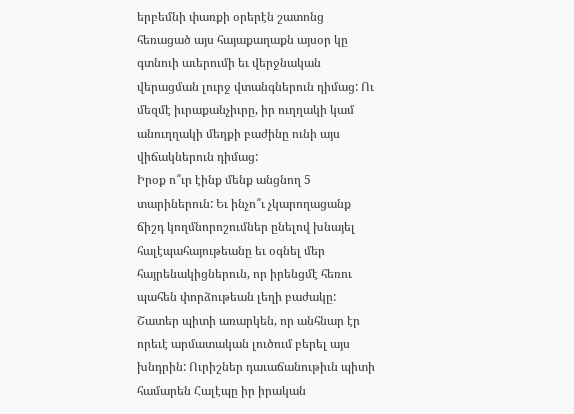երբեմնի փառքի օրերէն շատոնց հեռացած այս հայաքաղաքն այսօր կը գտնուի աւերումի եւ վերջնական վերացման լուրջ վտանգներուն դիմաց: Ու մեզմէ իւրաքանչիւրը, իր ուղղակի կամ անուղղակի մեղքի բաժինը ունի այս վիճակներուն դիմաց:
Իրօք ո՞ւր էինք մենք անցնող 5 տարիներուն: Եւ ինչո՞ւ չկարողացանք ճիշդ կողմնորոշումներ ընելով խնայել հալէպահայութեանը եւ օգնել մեր հայրենակիցներուն, որ իրենցմէ հեռու պահեն փորձութեան լեղի բաժակը:
Շատեր պիտի առարկեն, որ անհնար էր որեւէ արմատական լուծում բերել այս խնդրին: Ուրիշներ դաւաճանութիւն պիտի համարեն Հալէպը իր իրական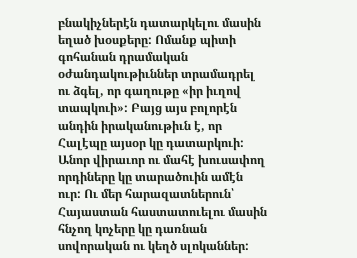բնակիչներէն դատարկելու մասին եղած խօսքերը: Ոմանք պիտի գոհանան դրամական օժանդակութիւններ տրամադրել ու ձգել, որ գաղութը «իր իւղով տապկուի»: Բայց այս բոլորէն անդին իրականութիւն է, որ Հալէպը այսօր կը դատարկուի: Անոր վիրաւոր ու մահէ խուսափող որդիները կը տարածուին ամէն ուր: Ու մեր հարազատներուն՝ Հայաստան հաստատուելու մասին հնչող կոչերը կը դառնան սովորական ու կեղծ սլոկաններ: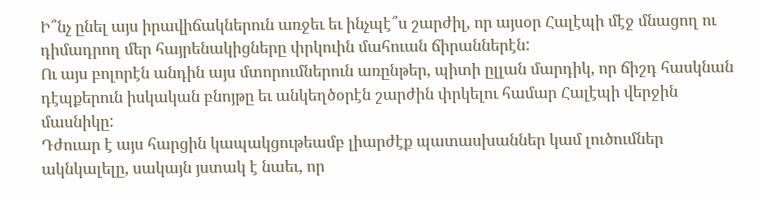Ի՞նչ ընել այս իրավիճակներուն առջեւ եւ ինչպէ՞ս շարժիլ, որ այսօր Հալէպի մէջ մնացող ու դիմադրող մեր հայրենակիցները փրկուին մահուան ճիրաններէն:
Ու այս բոլորէն անդին այս մտորումներուն առընթեր, պիտի ըլլան մարդիկ, որ ճիշդ հասկնան դէպքերուն իսկական բնոյթը եւ անկեղծօրէն շարժին փրկելու համար Հալէպի վերջին մասնիկը:
Դժուար է այս հարցին կապակցութեամբ լիարժէք պատասխաններ կամ լուծումներ ակնկալելը, սակայն յստակ է նաեւ, որ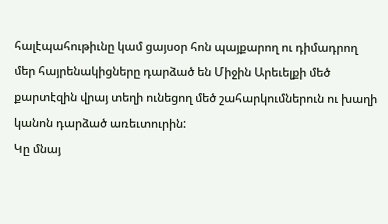հալէպահութիւնը կամ ցայսօր հոն պայքարող ու դիմադրող մեր հայրենակիցները դարձած են Միջին Արեւելքի մեծ քարտէզին վրայ տեղի ունեցող մեծ շահարկումներուն ու խաղի կանոն դարձած առեւտուրին:
Կը մնայ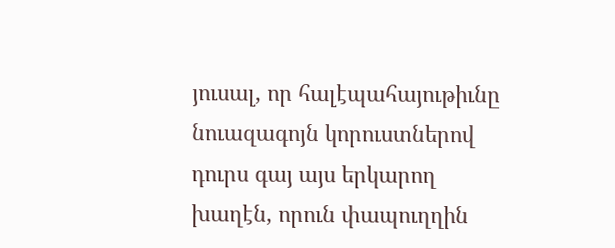յուսալ, որ հալէպահայութիւնը նուազագոյն կորուստներով դուրս գայ այս երկարող խաղէն, որուն փապուղղին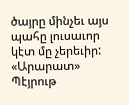ծայրը մինչեւ այս պահը լուսաւոր կէտ մը չերեւիր:
«Արարատ» Պէյրութ